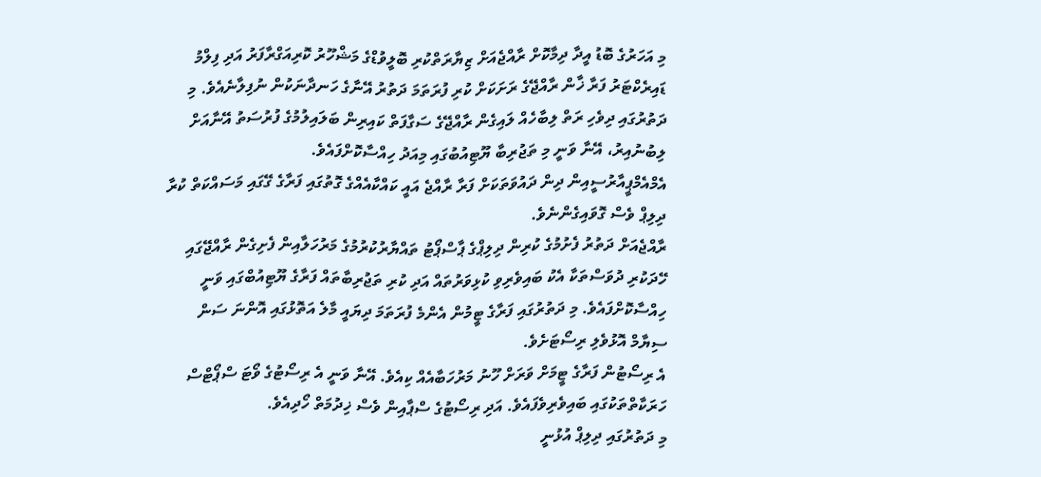މި އަހަރުގެ ބޮޑު އީދާ ދިމާކޮށް ރާއްޖެއަށް ޒިޔާރަތްކުރި ބޮލީވުޑްގެ މަޝްހޫރު ކޮރިއަގްރާފަރު އަދި ފިލްމު ޑައިރެކްޓަރު ފަރާ ޚާން ރާއްޖޭގެ ރަށަކަށް ކުރި ފުރަތަމަ ދަތުރު އޭނާގެ ހަނދާނަކުން ނުފިލާނެއެވެ. މި ދަތުރުގައި ދިވެހި ރަތް ލިބާހެއް ލައިގެން ރާއްޖޭގެ ސަގާފަތް ކައިރިން ބަލައިލުމުގެ ފުރުސަތު އޭނާއަށް ލިބުނުއިރު، އޭނާ ވަނީ މި ތަޖުރިބާ ޔޫޓިއުބުގައި މިއަދު ހިއްސާކޮށްފައެވެ.
އެމްއެމްޕީއާރުސީއިން ދިން ދައުވަތަކަށް ފަރާ ރާއްޖެ އައީ ކައްކާއެއްގެ ގޮތުގައި ފަރާގެ ގޭގައި މަސައްކަތް ކުރާ ދިލިޕް ވެސް ގޮވައިގެންނެވެ.
ރާއްޖެއަށް ދަތުރު ފެށުމުގެ ކުރިން ދިލިޕްގެ ޕާސްޕޯޓު ތައްޔާރުކުރުމުގެ މަރުހަލާއިން ފެށިގެން ރާއްޖޭގައި ހޭދަކުރި ދުވަސްތަކާ އެކު ބައިވެރިވި ކުޅިވަރުތައް އަދި ކުރި ތަޖުރިބާތައް ފަރާގެ ޔޫޓިއުބްގައި ވަނީ ހިއްސާކޮށްފައެވެ. މި ދަތުރުގައި ފަރާގެ ޓީމުން އެންމެ ފުރަތަމަ ދިޔައީ މާލެ އަތޮޅުގައި އޮންނަ ސަން ސިޔާމް އޮޅުވެލި ރިސޯޓަށެވެ.
އެ ރިސޯޓުން ފަރާގެ ޓީމަށް ވަރަށް ހޫނު މަރުހަބާއެއް ކިއެވެ. އޭނާ ވަނީ އެ ރިސޯޓުގެ ވޯޓަ ސްޕޯޓްސް ހަރަކާތްތަކުގައި ބައިވެރިވެފައެވެ. އަދި ރިސޯޓުގެ ސްޕާއިން ވެސް ޚިދުމަތް ހޯދިއެވެ.
މި ދަތުރުގައި ދިލިޕް އުޅުނީ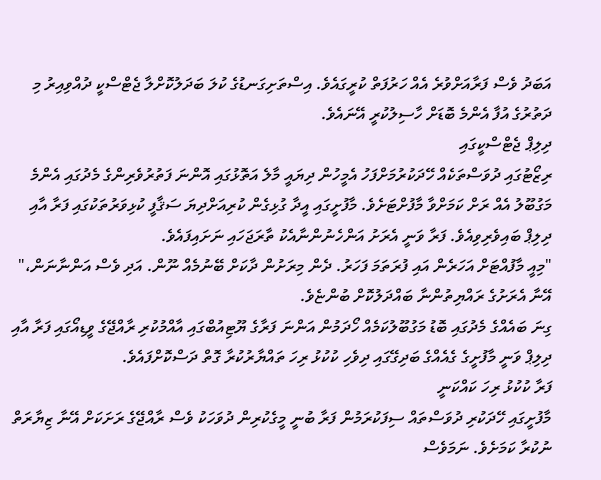އަބަދު ވެސް ފަރާއަށްވުރެ އެއް ހަރުފަތް ކުރީގައެވެ. އިސްތަށިގަނޑުގެ ކުލަ ބަދަލުކޮށްލާ ޖެޓްސްކީ ދުއްވިއިރު މި ދަތުރުގެ އުފާ އެންމެ ބޮޑަށް ހާސިލުކުރީ އޭނައެވެ.
ދިލިޕް ޖެޓްސްކީގައި
ރިޒޯޓުގައި ދުވަސްތަކެއް ހޭދަކުރުމަށްފަހު އެމީހުން ދިޔައީ މާލެ އަތޮޅުގައި އޮންނަ ފަތުރުވެރިންގެ މެދުގައި އެންމެ މަގުބޫލު އެއް ރަށް ކަމަށްވާ މާފުށްޓަށެވެ. މާފުށީގައި އީދާ ގުޅިގެން ކުރިއަށްދިޔަ ސަޤާފީ ކުޅިވަރުތަކުގައި ފަރާ އާއި ދިލިޕް ބައިވެރިވިއެވެ. ފަރާ ވަނީ އެރަށު އަންހެނުންނާއެކު ތާރަޖަހައި ނަށައިފައެވެ.
"މިއީ މާފުއްޓަށް އަހަރެން އައި ފުރަތަމަ ފަހަރު. ދެން މިރަށުން ދާކަށް ބޭނުމެއް ނޫން. އަދި ވެސް އަންނާނަން،" އޭނާ އެރަށުގެ ރައްޔިތުންނާ ބައްދަލުކޮށް ބުންޏެވެ.
ގިނަ ބައެއްގެ މެދުގައި ބޮޑު މަގުބޫލުކަމެއް ހޯދަމުން އަންނަ ފަރާގެ ޔޫޓިއުބްގައި އާއްމުކުރި ރާއްޖޭގެ ވީޑިއޯގައި ފަރާ އާއި ދިލިޕް ވަނީ މާފުށީގެ ގެއެއްގެ ބަދިގޭގައި ދިވެހި ކުކުޅު ރިހަ ތައްޔާރުކުރާ ގޮތް ދަސްކޮށްފައެވެ.
ފަރާ ކުކުޅު ރިހަ ކައްކަނީ
މާފުށީގައި ހޭދަކުރި ދުވަސްތައް ސިފަކުރަމުން ފަރާ ބުނީ މީގެކުރިން ދުވަހަކު ވެސް ރާއްޖޭގެ ރަށަކަށް އޭނާ ޒިޔާރަތް ނުކުރާ ކަމަށެވެ. ނަމަވެސް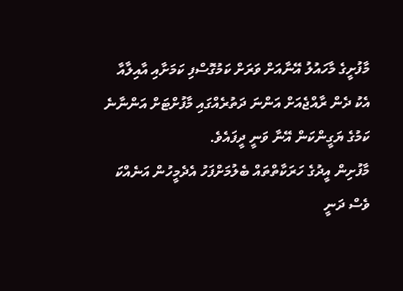މާފުށީގެ މާހައުލު އޭނާއަށް ވަރަށް ކަމުގޮސްފި ކަމަށާއި އާއިލާއާ އެކު ދެން ރާއްޖެއަށް އަންނަ ދަތުރެއްގައި މާފުށްޓަށް އަންނާނެ ކަމުގެ ޔަގީންކަން އޭނާ ވަނީ ދީފައެވެ.
މާފުށިން އީދުގެ ހަރަކާތްތައް ބެލުމަށްފަހު އެދެމީހުން އަނެއްކަ ވެސް ދަނީ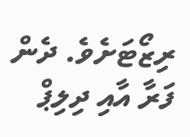ރިޒޯޓަށެވެ. ދެން ފަރާ އާއި ދިލިޕް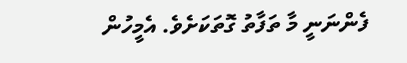ފެންނަނީ މާ ތަފާތު ގޮތަކަށެވެ. އެމީހުން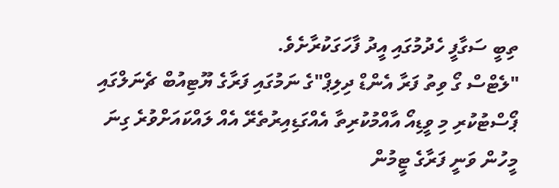ތިބީ ސަގާފީ ހެދުމުގައި އީދު ފާހަގަކުރާށެވެ.
"ލެޓްސް ގޯ ވިތު ފަރާ އެންޑް ދިލިޕް"ގެ ނަމުގައި ފަރާގެ ޔޫޓިއުބް ޗެނަލްގައި ޕޯސްޓުކުރި މި ވީޑިއޯ އާއްމުކުރިތާ އެއްގަޑިއިރުތެރޭ އެއް ލައްކައަށްވުރެ ގިނަ މީހުން ވަނީ ފަރާގެ ޓީމުން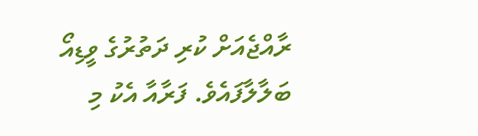ރާއްޖެއަށް ކުރި ދަތުރުގެ ވީޑިއޯ ބަލާލާފައެވެ. ފަރާއާ އެކު މި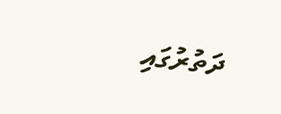ދަތުރުގައި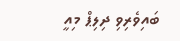ބައިވެރިވި ދިލިޕް މިއީ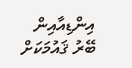އިންޑިއާއިން ބޭރު ޤައުމަކަށް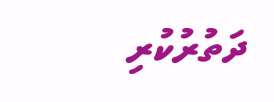ދަތުރުކުރި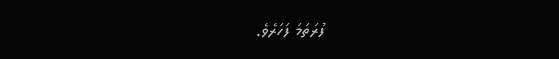ފުރަތަމަ ފަހަރެވެ.